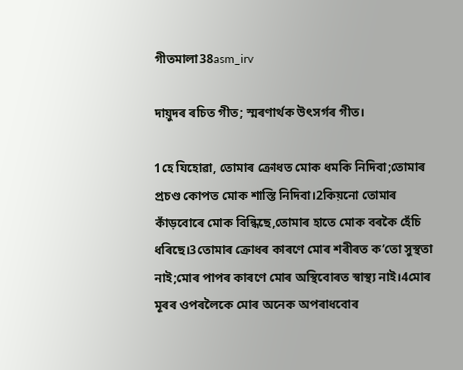গীতমালা38asm_irv

দায়ুদৰ ৰচিত গীত; স্মৰণাৰ্থক উৎসর্গৰ গীত।

1হে যিহোৱা, তোমাৰ ক্ৰোধত মোক ধমকি নিদিবা;তোমাৰ প্ৰচণ্ড কোপত মোক শাস্তি নিদিবা।2কিয়নো তোমাৰ কাঁড়বোৰে মোক বিন্ধিছে,তোমাৰ হাতে মোক বৰকৈ হেঁচি ধৰিছে।3তোমাৰ ক্রোধৰ কাৰণে মোৰ শৰীৰত ক’তো সুস্থতা নাই;মোৰ পাপৰ কাৰণে মোৰ অস্থিবোৰত স্বাস্থ্য নাই।4মোৰ মূৰৰ ওপৰলৈকে মোৰ অনেক অপৰাধবোৰ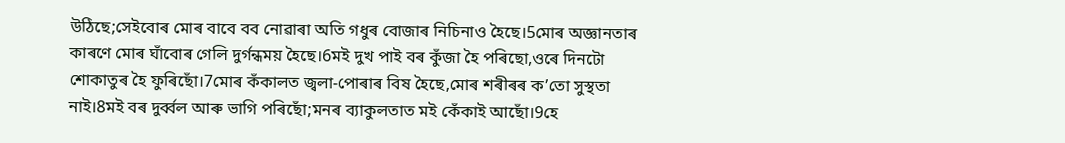উঠিছে;সেইবোৰ মোৰ বাবে বব নোৱাৰা অতি গধুৰ বোজাৰ নিচিনাও হৈছে।5মোৰ অজ্ঞানতাৰ কাৰণে মোৰ ঘাঁবোৰ গেলি দুৰ্গন্ধময় হৈছে।6মই দুখ পাই বৰ কুঁজা হৈ পৰিছো,ওৰে দিনটো শোকাতুৰ হৈ ফুৰিছোঁ।7মোৰ কঁকালত জ্বলা-পোৰাৰ বিষ হৈছে,মোৰ শৰীৰৰ ক’তো সুস্থতা নাই।8মই বৰ দুৰ্ব্বল আৰু ভাগি পৰিছোঁ;মনৰ ব্যাকুলতাত মই কেঁকাই আছোঁ।9হে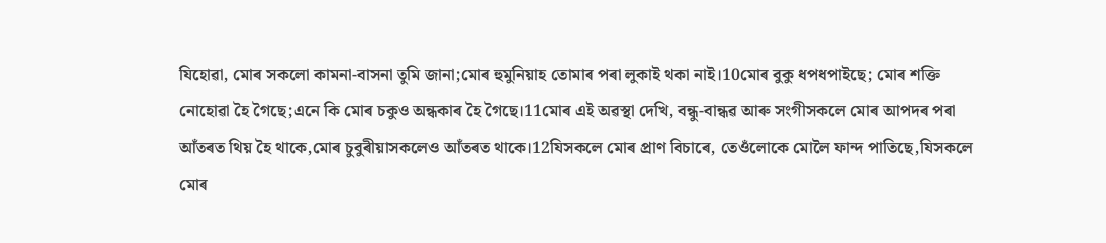যিহোৱা, মোৰ সকলো কামনা-বাসনা তুমি জানা;মোৰ হুমুনিয়াহ তোমাৰ পৰা লুকাই থকা নাই।10মোৰ বুকু ধপধপাইছে; মোৰ শক্তি নোহোৱা হৈ গৈছে;এনে কি মোৰ চকুও অন্ধকাৰ হৈ গৈছে।11মোৰ এই অৱস্থা দেখি, বন্ধু-বান্ধৱ আৰু সংগীসকলে মোৰ আপদৰ পৰা আঁতৰত থিয় হৈ থাকে,মোৰ চুবুৰীয়াসকলেও আঁতৰত থাকে।12যিসকলে মোৰ প্ৰাণ বিচাৰে, তেওঁলোকে মোলৈ ফান্দ পাতিছে,যিসকলে মোৰ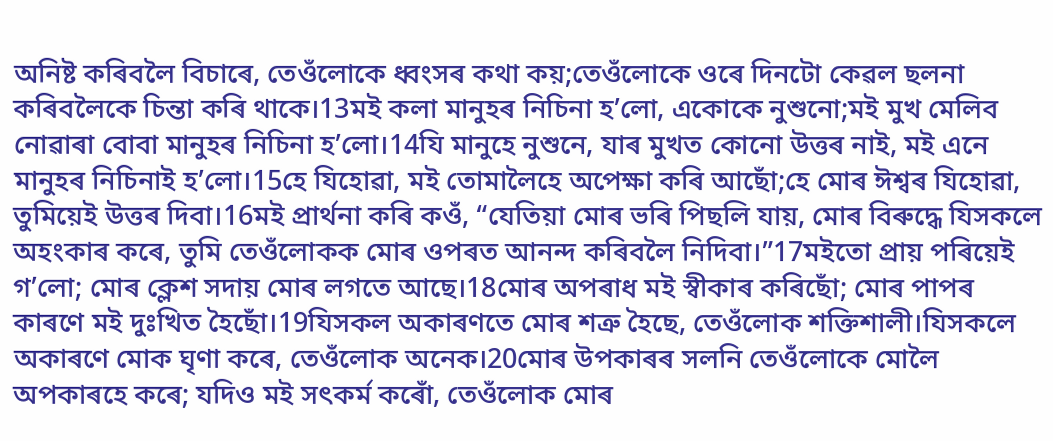অনিষ্ট কৰিবলৈ বিচাৰে, তেওঁলোকে ধ্বংসৰ কথা কয়;তেওঁলোকে ওৰে দিনটো কেৱল ছলনা কৰিবলৈকে চিন্তা কৰি থাকে।13মই কলা মানুহৰ নিচিনা হ’লো, একোকে নুশুনো;মই মুখ মেলিব নোৱাৰা বোবা মানুহৰ নিচিনা হ’লো।14যি মানুহে নুশুনে, যাৰ মুখত কোনো উত্তৰ নাই, মই এনে মানুহৰ নিচিনাই হ’লো।15হে যিহোৱা, মই তোমালৈহে অপেক্ষা কৰি আছোঁ;হে মোৰ ঈশ্বৰ যিহোৱা, তুমিয়েই উত্তৰ দিবা।16মই প্রার্থনা কৰি কওঁ, “যেতিয়া মোৰ ভৰি পিছলি যায়, মোৰ বিৰুদ্ধে যিসকলে অহংকাৰ কৰে, তুমি তেওঁলোকক মোৰ ওপৰত আনন্দ কৰিবলৈ নিদিবা।”17মইতো প্রায় পৰিয়েই গ’লো; মোৰ ক্লেশ সদায় মোৰ লগতে আছে।18মোৰ অপৰাধ মই স্বীকাৰ কৰিছোঁ; মোৰ পাপৰ কাৰণে মই দুঃখিত হৈছোঁ।19যিসকল অকাৰণতে মোৰ শত্রু হৈছে, তেওঁলোক শক্তিশালী।যিসকলে অকাৰণে মোক ঘৃণা কৰে, তেওঁলোক অনেক।20মোৰ উপকাৰৰ সলনি তেওঁলোকে মোলৈ অপকাৰহে কৰে; যদিও মই সৎকর্ম কৰোঁ, তেওঁলোক মোৰ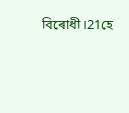বিৰোধী।21হে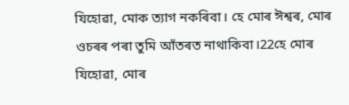যিহোৱা, মোক ত্যাগ নকৰিবা। হে মোৰ ঈশ্বৰ, মোৰ ওচৰৰ পৰা তুমি আঁতৰত নাথাকিবা।22হে মোৰ যিহোৱা, মোৰ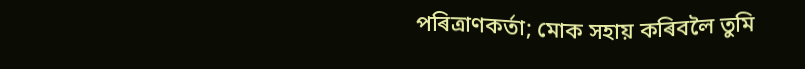পৰিত্ৰাণকর্তা; মোক সহায় কৰিবলৈ তুমি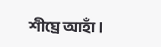শীঘ্রে আহাঁ।